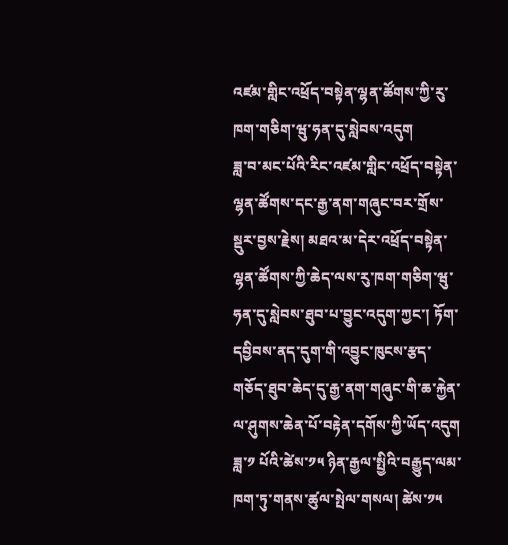འཛམ་གླིང་འཕྲོད་བསྟེན་ལྷན་ཚོགས་ཀྱི་རུ་ཁག་གཅིག་ཝུ་ཧན་དུ་སླེབས་འདུག
ཟླ་བ་མང་པོའི་རིང་འཛམ་གླིང་འཕྲོད་བསྟེན་ལྷན་ཚོགས་དང་རྒྱ་ནག་གཞུང་བར་གྲོས་སྡུར་བྱས་རྗེས། མཐའ་མ་དེར་འཕྲོད་བསྟེན་ལྷན་ཚོགས་ཀྱི་ཆེད་ལས་རུ་ཁག་གཅིག་ཝུ་ཧན་དུ་སླེབས་ཐུབ་པ་བྱུང་འདུག་ཀྱང་། ཏོག་དབྱིབས་ནད་དུག་གི་འབྱུང་ཁུངས་རྩད་གཅོད་ཐུབ་ཆེད་དུ་རྒྱ་ནག་གཞུང་གི་ཆ་རྐྱེན་ལ་ཤུགས་ཆེན་པོ་བརྟེན་དགོས་ཀྱི་ཡོད་འདུག
ཟླ་༡ པོའི་ཚེས་༡༥ ཉིན་རྒྱལ་སྤྱིའི་བརྒྱུད་ལམ་ཁག་ཏུ་གནས་ཚུལ་སྤེལ་གསལ། ཚེས་༡༥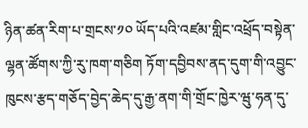ཉིན་ཚན་རིག་པ་གྲངས་༡༠ ཡོད་པའི་འཛམ་གླིང་འཕྲོད་བསྟེན་ལྷན་ཚོགས་ཀྱི་རུ་ཁག་གཅིག ཏོག་དབྱིབས་ནད་དུག་གི་འབྱུང་ཁུངས་རྩད་གཅོད་བྱེད་ཆེད་དུ་རྒྱ་ནག་གི་གྲོང་ཁྱེར་ཝུ་ཧན་དུ་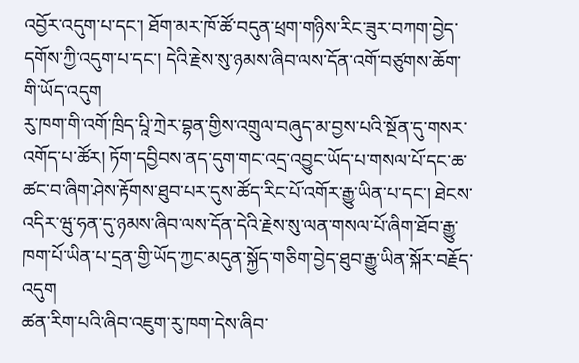འབྱོར་འདུག་པ་དང་། ཐོག་མར་ཁོ་ཚོ་བདུན་ཕྲག་གཉིས་རིང་ཟུར་བཀག་བྱེད་དགོས་ཀྱི་འདུག་པ་དང་། དེའི་རྗེས་སུ་ཉམས་ཞིབ་ལས་དོན་འགོ་བཙུགས་ཆོག་གི་ཡོད་འདུག
རུ་ཁག་གི་འགོ་ཁྲིད་པཱི་ཀྲེར་བྷན་གྱིས་འགྲུལ་བཞུད་མ་བྱས་པའི་སྔོན་དུ་གསར་འགོད་པ་ཚོར། ཏོག་དབྱིབས་ནད་དུག་གང་འདྲ་འབྱུང་ཡོད་པ་གསལ་པོ་དང་ཆ་ཚང་བ་ཞིག་ཤེས་རྟོགས་ཐུབ་པར་དུས་ཚོད་རིང་པོ་འགོར་རྒྱུ་ཡིན་པ་དང་། ཐེངས་འདིར་ཝུ་ཧན་དུ་ཉམས་ཞིབ་ལས་དོན་དེའི་རྗེས་སུ་ལན་གསལ་པོ་ཞིག་ཐོབ་རྒྱུ་ཁག་པོ་ཡིན་པ་དྲན་གྱི་ཡོད་ཀྱང་མདུན་སྐྱོད་གཅིག་བྱེད་ཐུབ་རྒྱུ་ཡིན་སྐོར་བརྗོད་འདུག
ཚན་རིག་པའི་ཞིབ་འཇུག་རུ་ཁག་དེས་ཞིབ་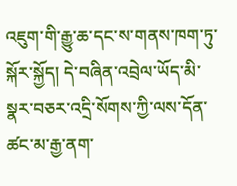འཇུག་གི་རྒྱུ་ཆ་དང་ས་གནས་ཁག་ཏུ་སྐོར་སྐྱོད། དེ་བཞིན་འབྲེལ་ཡོད་མི་སྣར་བཅར་འདྲི་སོགས་ཀྱི་ལས་དོན་ཚང་མ་རྒྱ་ནག་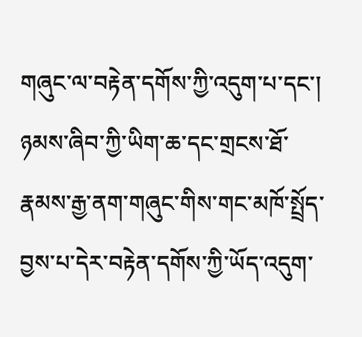གཞུང་ལ་བརྟེན་དགོས་ཀྱི་འདུག་པ་དང་། ཉམས་ཞིབ་ཀྱི་ཡིག་ཆ་དང་གྲངས་ཐོ་རྣམས་རྒྱ་ནག་གཞུང་གིས་གང་མཁོ་སྤྲོད་བྱས་པ་དེར་བརྟེན་དགོས་ཀྱི་ཡོད་འདུག་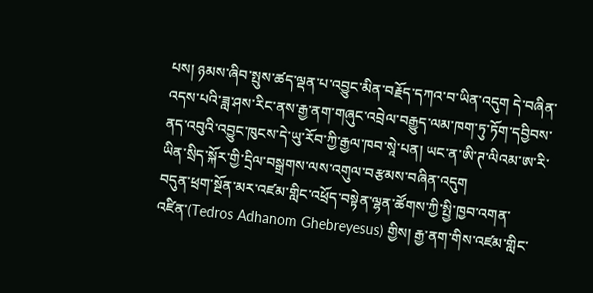པས། ཉམས་ཞིབ་སྤུས་ཚད་ལྡན་པ་འབྱུང་མིན་བརྗོད་དཀའ་བ་ཡིན་འདུག དེ་བཞིན་འདས་པའི་ཟླ་ཤས་རིང་ནས་རྒྱ་ནག་གཞུང་འབྲེལ་བརྒྱུད་ལམ་ཁག་ཏུ་ཏོག་དབྱིབས་ནད་འབུའི་འབྱུང་ཁུངས་དེ་ཡུ་རོབ་ཀྱི་རྒྱལ་ཁབ་སཱེ་པན། ཡང་ན་ཨི་ཊ་ལིའམ་ཨ་རི་ཡིན་སྲིད་སྐོར་གྱི་དྲིལ་བསྒྲགས་ལས་འགུལ་བརྩམས་བཞིན་འདུག
བདུན་ཕྲག་སྔོན་མར་འཛམ་གླིང་འཕྲོད་བསྟེན་ལྷན་ཚོགས་ཀྱི་སྤྱི་ཁྱབ་འགན་འཛིན་(Tedros Adhanom Ghebreyesus) གྱིས། རྒྱ་ནག་གིས་འཛམ་གླིང་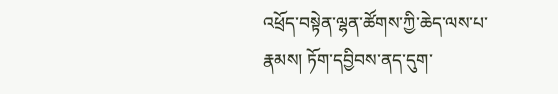འཕྲོད་བསྟེན་ལྷན་ཚོགས་ཀྱི་ཆེད་ལས་པ་རྣམས། ཏོག་དབྱིབས་ནད་དུག་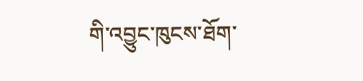གི་འབྱུང་ཁུངས་ཐོག་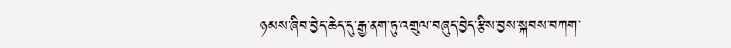ཉམས་ཞིབ་བྱེད་ཆེད་དུ་རྒྱ་ནག་ཏུ་འགྲུལ་བཞུད་བྱེད་རྩིས་བྱས་སྐབས་བཀག་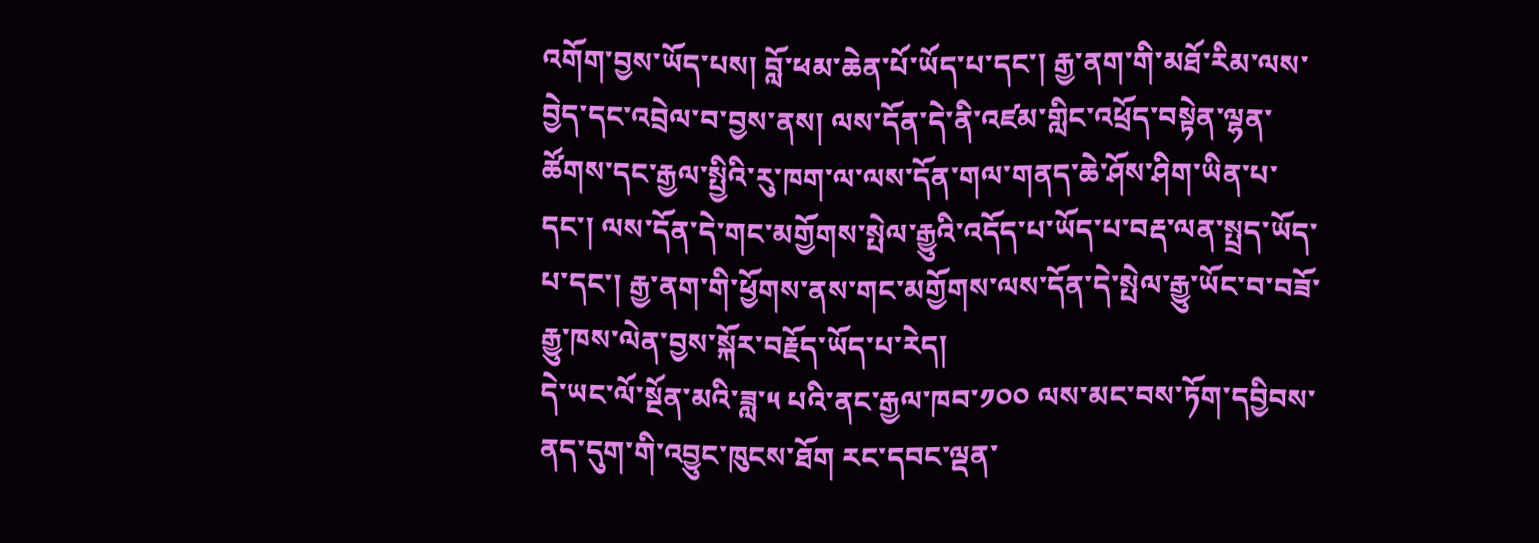འགོག་བྱས་ཡོད་པས། བློ་ཕམ་ཆེན་པོ་ཡོད་པ་དང་། རྒྱ་ནག་གི་མཐོ་རིམ་ལས་བྱེད་དང་འབྲེལ་བ་བྱས་ནས། ལས་དོན་དེ་ནི་འཛམ་གླིང་འཕྲོད་བསྟེན་ལྷན་ཚོགས་དང་རྒྱལ་སྤྱིའི་རུ་ཁག་ལ་ལས་དོན་གལ་གནད་ཆེ་ཤོས་ཤིག་ཡིན་པ་དང་། ལས་དོན་དེ་གང་མགྱོགས་སྤེལ་རྒྱུའི་འདོད་པ་ཡོད་པ་བརྡ་ལན་སྤྲད་ཡོད་པ་དང་། རྒྱ་ནག་གི་ཕྱོགས་ནས་གང་མགྱོགས་ལས་དོན་དེ་སྤེལ་རྒྱུ་ཡོང་བ་བཟོ་རྒྱུ་ཁས་ལེན་བྱས་སྐོར་བརྗོད་ཡོད་པ་རེད།
དེ་ཡང་ལོ་སྔོན་མའི་ཟླ་༥ པའི་ནང་རྒྱལ་ཁབ་༡༠༠ ལས་མང་བས་ཏོག་དབྱིབས་ནད་དུག་གི་འབྱུང་ཁུངས་ཐོག རང་དབང་ལྡན་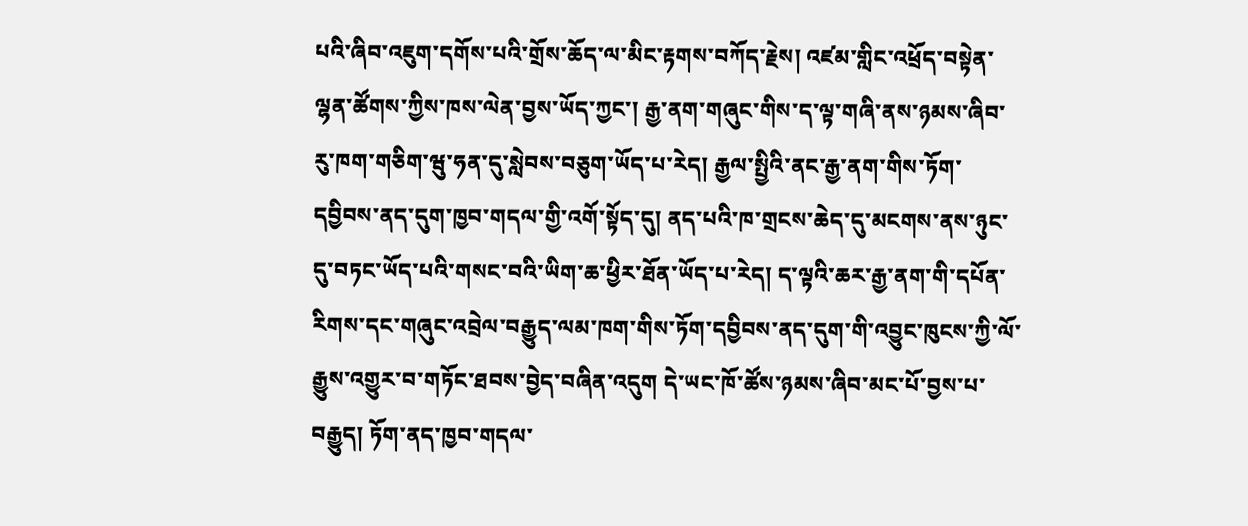པའི་ཞིབ་འཇུག་དགོས་པའི་གྲོས་ཆོད་ལ་མིང་རྟགས་བཀོད་རྗེས། འཛམ་གླིང་འཕྲོད་བསྟེན་ལྷན་ཚོགས་ཀྱིས་ཁས་ལེན་བྱས་ཡོད་ཀྱང་། རྒྱ་ནག་གཞུང་གིས་ད་ལྟ་གཞི་ནས་ཉམས་ཞིབ་རུ་ཁག་གཅིག་ཝུ་ཧན་དུ་སླེབས་བཅུག་ཡོད་པ་རེད། རྒྱལ་སྤྱིའི་ནང་རྒྱ་ནག་གིས་ཏོག་དབྱིབས་ནད་དུག་ཁྱབ་གདལ་གྱི་འགོ་སྟོད་དུ། ནད་པའི་ཁ་གྲངས་ཆེད་དུ་མངགས་ནས་ཉུང་དུ་བཏང་ཡོད་པའི་གསང་བའི་ཡིག་ཆ་ཕྱིར་ཐོན་ཡོད་པ་རེད། ད་ལྟའི་ཆར་རྒྱ་ནག་གི་དཔོན་རིགས་དང་གཞུང་འབྲེལ་བརྒྱུད་ལམ་ཁག་གིས་ཏོག་དབྱིབས་ནད་དུག་གི་འབྱུང་ཁུངས་ཀྱི་ལོ་རྒྱུས་འགྱུར་བ་གཏོང་ཐབས་བྱེད་བཞིན་འདུག དེ་ཡང་ཁོ་ཚོས་ཉམས་ཞིབ་མང་པོ་བྱས་པ་བརྒྱུད། ཏོག་ནད་ཁྱབ་གདལ་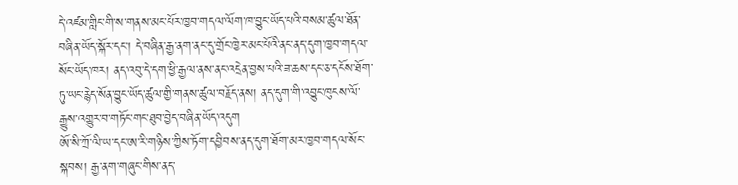དེ་འཛམ་གླིང་གི་ས་གནས་མང་པོར་ཁྱབ་གདལ་ལོག་ཁ་བྱུང་ཡོད་པའི་བསམ་ཚུལ་ཐོན་བཞིན་ཡོད་སྐོར་དང་། དེ་བཞིན་རྒྱ་ནག་ནང་དུ་གྲོང་ཁྱེར་མང་པོའི་ནང་ནད་དུག་ཁྱབ་གདལ་སོང་ཡོད་ཁར། ནད་འབུ་དེ་དག་ཕྱི་རྒྱལ་ནས་ནང་འདྲེན་བྱས་པའི་ཟ་ཆས་དང་ཅ་དངོས་ཐོག་ཏུ་ཡང་རྙེད་སོན་བྱུང་ཡོད་ཚུལ་གྱི་གནས་ཚུལ་བརྗོད་ནས། ནད་དུག་གི་འབྱུང་ཁུངས་ལོ་རྒྱུས་འགྱུར་བ་གཏོང་གང་ཐུབ་བྱེད་བཞིན་ཡོད་འདུག
ཨོ་སི་ཀྲོ་ལི་ཡ་དང་ཨ་རི་གཉིས་ཀྱིས་ཏོག་དབྱིབས་ནད་དུག་ཐོག་མར་ཁྱབ་གདལ་སོང་སྐབས། རྒྱ་ནག་གཞུང་གིས་ནད་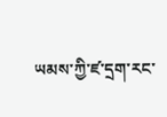ཡམས་ཀྱི་ཛ་དྲག་རང་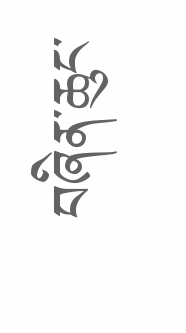བཞིན་ཆུང་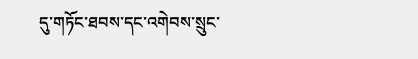དུ་གཏོང་ཐབས་དང་འགེབས་སྲུང་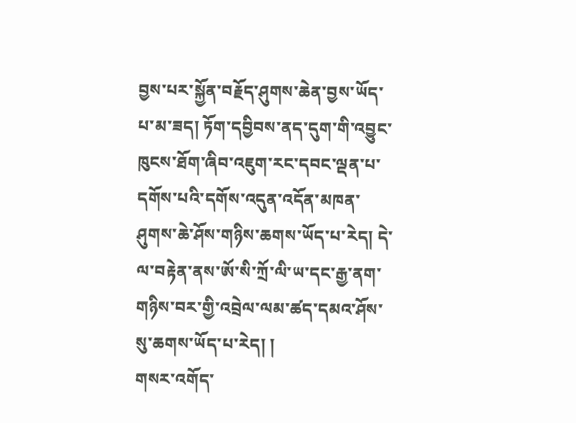བྱས་པར་སྐྱོན་བརྗོད་ཤུགས་ཆེན་བྱས་ཡོད་པ་མ་ཟད། ཏོག་དབྱིབས་ནད་དུག་གི་འབྱུང་ཁུངས་ཐོག་ཞིབ་འཇུག་རང་དབང་ལྡན་པ་དགོས་པའི་དགོས་འདུན་འདོན་མཁན་ཤུགས་ཆེ་ཤོས་གཉིས་ཆགས་ཡོད་པ་རེད། དེ་ལ་བརྟེན་ནས་ཨོ་སི་ཀྲོ་ལི་ཡ་དང་རྒྱ་ནག་གཉིས་བར་གྱི་འབྲེལ་ལམ་ཚད་དམའ་ཤོས་སུ་ཆགས་ཡོད་པ་རེད། །
གསར་འགོད་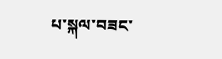པ་སྐལ་བཟང་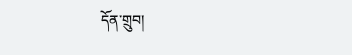དོན་གྲུབ།